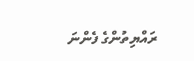ރައްޔިތުންގެ ފެންނަ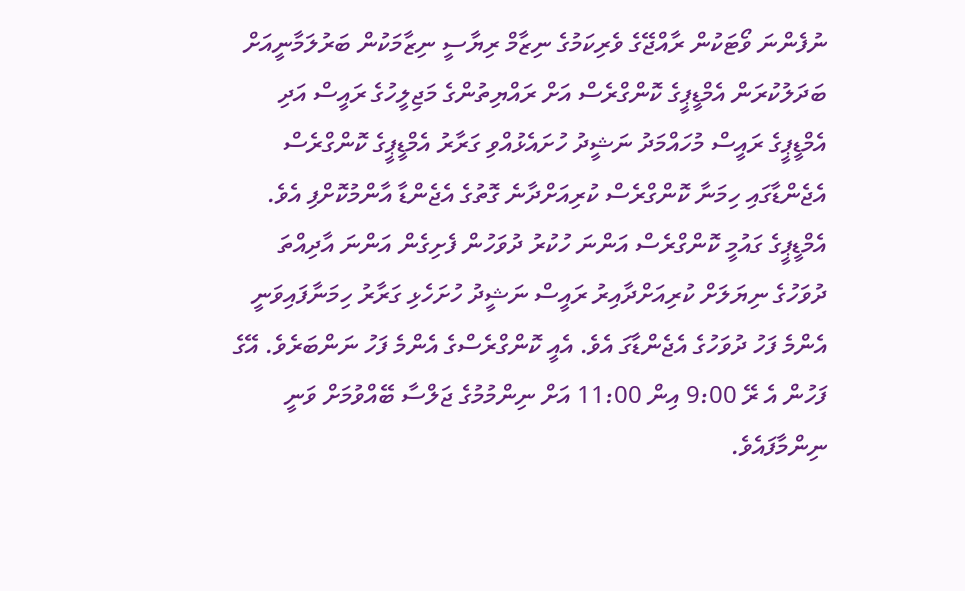ނުފެންނަ ވޯޓަކުން ރާއްޖޭގެ ވެރިކަމުގެ ނިޒާމް ރިޔާސީ ނިޒާމަކުން ބަރުލަމާނީއަށް ބަދަލުކުރަން އެމްޑީޕީގެ ކޮންގްރެސް އަށް ރައްޔިތުންގެ މަޖިލީހުގެ ރައީސް އަދި އެމްޑީޕީގެ ރައީސް މުހައްމަދު ނަޝީދު ހުށައެޅުއްވި ގަރާރު އެމްޑީޕީގެ ކޮންގްރެސް އެޖެންޑާގައި ހިމަނާ ކޮންގްރެސް ކުރިއަށްދާނެ ގޮތުގެ އެޖެންޑާ އާންމުކޮށްފި އެވެ.
އެމްޑީޕީގެ ގައުމީ ކޮންގްރެސް އަންނަ ހުކުރު ދުވަހުން ފެށިގެން އަންނަ އާދިއްތަ ދުވަހުގެ ނިޔަލަށް ކުރިއަށްދާއިރު ރައީސް ނަޝީދު ހުށަހެޅި ގަރާރު ހިމަނާފައިވަނީ އެންމެ ފަހު ދުވަހުގެ އެޖެންޑާގަ އެވެ. އެއީ ކޮންގްރެސްގެ އެންމެ ފަހު ނަންބަރެވެ. އޭގެ ފަހުން އެ ރޭ 9:00 އިން 11:00 އަށް ނިންމުމުގެ ޖަލްސާ ބޭއްވުމަށް ވަނީ ނިންމާފައެވެ.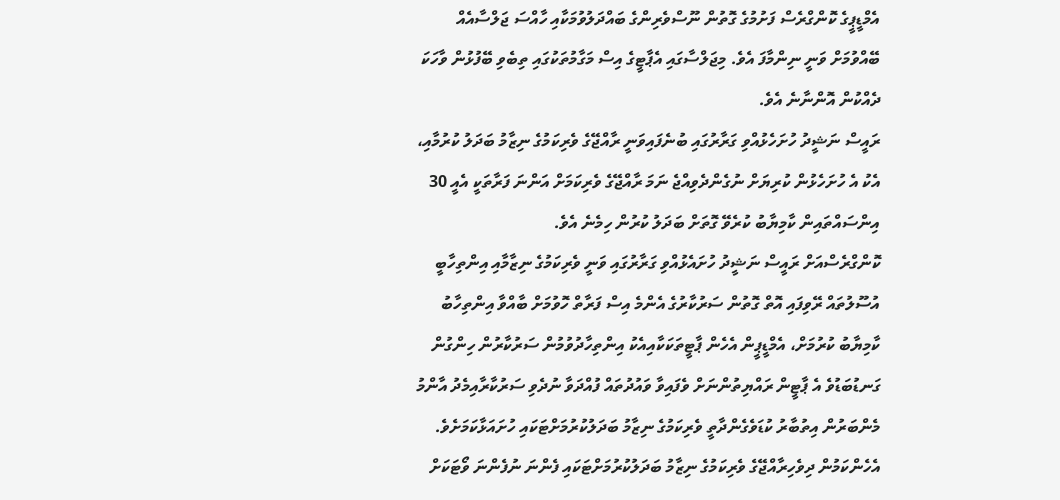އެމްޑީޕީގެ ކޮންގްރެސް ފަށުމުގެ ގޮތުން ނޫސްވެރިންގެ ބައްދަލުވުމަކާއި ހާއްސަ ޖަލްސާއެއް ބޭއްވުމަށް ވަނީ ނިންމާފަ އެވެ. މިޖަލްސާގައި އެޕާޓީގެ އިސް މަގާމުތަކުގައި ތިބެވި ބޭފުޅުން ވާހަކަ ދެއްކުން އޮންނާނެ އެވެ.
ރައީސް ނަޝީދު ހުށަހެޅުއްވި ގަރާރުގައި ބުނެފައިވަނީ ރާއްޖޭގެ ވެރިކަމުގެ ނިޒާމު ބަދަލު ކުރުމާއި، އެކު އެ ހުށަހެޅުން ކުރިޔަށް ނުގެންދެވިއްޖެ ނަމަ ރާއްޖޭގެ ވެރިކަމަށް އަންނަ ފަރާތަކީ އެއީ 30 އިންސައްތައިން ކާމިޔާބު ކުރެވޭ ގޮތަށް ބަދަލު ކުރުން ހިމެނެ އެވެ.
ކޮންގްރެސްއަށް ރައީސް ނަޝީދު ހުށައެޅުއްވި ގަރާރުގައި ވަނީ ވެރިކަމުގެ ނިޒާމާއި އިންތިހާބީ އުސޫލުތައް ރޭވިފައި އޮތް ގޮތުން ސަރުކާރުގެ އެންމެ އިސް ފަރާތް ހޮވުމަށް ބާއްވާ އިންތިހާބު ކާމިޔާބު ކުރުމަށް، އެމްޑީޕީން އެހެން ޕާޓީތަކަކާއިއެކު އިންތިހާދުވުމުން ސަރުކާރުން ހިންގުން ގަނޑުބަޑުވެ އެ ޕާޓީން ރައްޔިތުންނަށް ވެފައިވާ ވައުދުތައް ފުއްދަވާ ނުދެވި ސަރުކާރާއިމެދު އާންމު މެންބަރުން އިތުބާރު ކުޑަވެގެންދާތީ ވެރިކަމުގެ ނިޒާމު ބަދަލުކުރުމަށްޓަކައި ހުށައަޅާކަމަށެވެ.
އެހެންކަމުން ދިވެހިރާއްޖޭގެ ވެރިކަމުގެ ނިޒާމު ބަދަލުކުރުމަށްޓަކައި ފެންނަ ނުފެންނަ ވޯޓަކަށް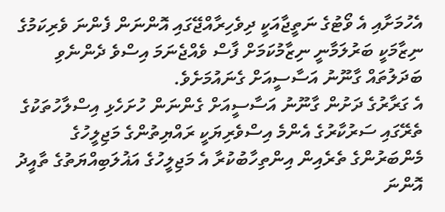އެހުމަށާއި އެ ވޯޓުގެ ނަތީޖާއަކީ ދިވެހިރާއްޖޭގައި އޮންނަން ފެންނަ ވެރިކަމުގެ ނިޒާމަކީ ބަރުލަމާނީ ނިޒާމުކަމަށް ފާސް ވެއްޖެނަމަ އިސްވެ ދެންނެވި ބަދަލުތައް ގާނޫނު އަސާސީއަށް ގެނައުމަށެވެ.
އެ ގަރާރުގެ ދަށުން ގާނޫނު އަސާސީއަށް ގެންނަން ހުށަހެޅި އިސްލާހުތަކުގެ ތެރޭގައި ސަރުކާރުގެ އެންމެ އިސްވެރިޔަކީ ރައްޔިތުންގެ މަޖިލީހުގެ މެންބަރުންގެ ތެރެއިން އިންތިހާބުކުރާ އެ މަޖިލީހުގެ އަޣުލަބިއްޔަތުގެ ތާއީދު އޮންނަ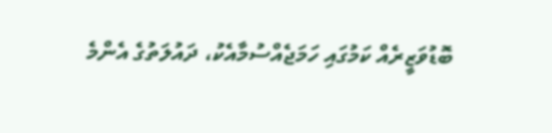ބޮޑުވަޒީރެއް ކަމުގައި ހަމަޖެއްސުމާއެކު، ދައުލަތުގެ އެންމެ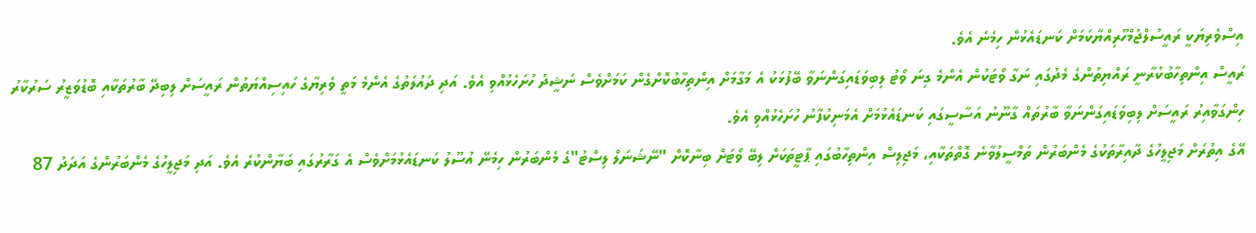އިސްވެރިޔަކީ ރައީސުލްޖުމްހޫރިއްޔާކަމަށް ކަނޑައެޅުން ހިމެނެ އެވެ.
ރައީސް އިންތިހާބުކުރާނީ ރައްޔިތުންގެ މެދުގައި ނަގާ ވޯޓަކުން އެންމެ ގިނަ ވޯޓު ލިބިވަޑައިގަންނަވާ ބޭފުޅަކު އެ މަގާމަށް އިންތިހާބުކޮށްގެން ކަމަށްވެސް ނަޝީދު ހުށަހެޅުއްވި އެވެ. އަދި ދައުލަތުގެ އެންމެ މަތީ ވެރިޔާގެ ހައިސިއްޔަތުން ރައީސަށް ލިބިދޭ ބާރުތަކާއި ބޮޑުވަޒީރު ސަރުކާރު ހިންގަވާއިރު ރައީސަށް ލިބިވަޑައިގަންނަވާ ބާރުތައް ގާނޫނު އަސާސީގައި ކަނޑައެޅުމަށް އެމަނިކުފާނު ހުށަހެޅުއްވި އެވެ.
އޭގެ އިތުރަށް މަޖިލީހުގެ ދާއިރާތަކުގެ މެންބަރުން ތަމްސީލުވާނެ ގޮތްތަކާއި، މަޖިލިސް އިންތިހާބުގައި ޕާޓީތަކަށް ލިބޭ ވޯޓަށް ބިނާކޮށް "ނޭޝަނަލް ލިސްޓު"ގެ މެންބަރުން ހިމެނޭ އުސޫލު ކަނޑައެޅުމަށްވެސް އެ ގަރާރުގައި ބަޔާންކުރެ އެވެ. އަދި މަޖިލީހުގެ މެންބަރުންގެ އަދަދު 87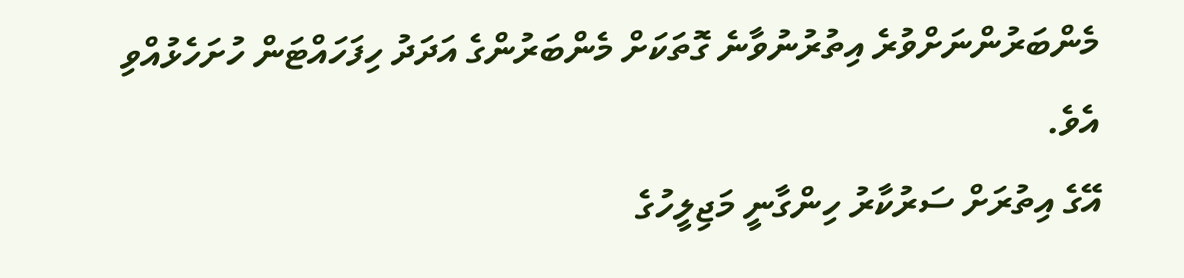މެންބަރުންނަށްވުރެ އިތުރުނުވާނެ ގޮތަކަށް މެންބަރުންގެ އަދަދު ހިފަހައްޓަން ހުށަހެޅުއްވި އެވެ.
އޭގެ އިތުރަށް ސަރުކާރު ހިންގާނީ މަޖިލީހުގެ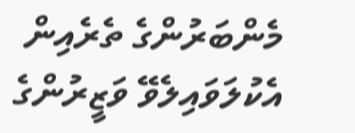މެންބަރުންގެ ތެރެއިން އެކުލަވައިލެވޭ ވަޒީރުންގެ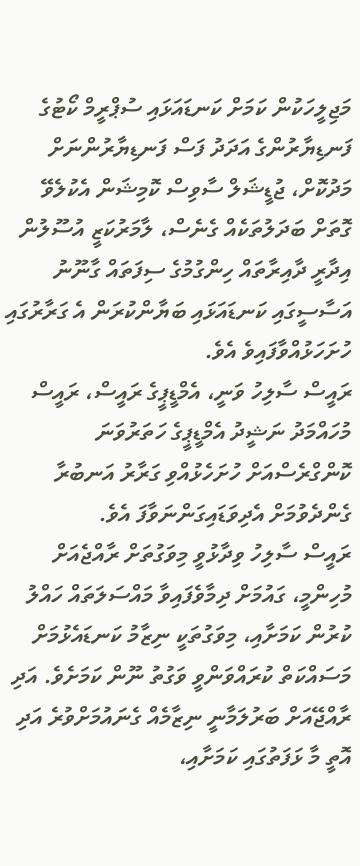މަޖިލީހަކުން ކަމަށް ކަނޑައަޅައި ސުޕްރީމް ކޯޓުގެ ފަނޑިޔާރުންގެ އަދަދު ފަސް ފަނޑިޔާރުންނަށް މަދުކޮށް، ޖުޑީޝަލް ސާވިސް ކޮމިޝަން އެކުލެވޭ ގޮތަށް ބަދަލުތަކެއް ގެނެސް، ލާމަރުކަޒީ އުސޫލުން އިދާރީ ދާއިރާތައް ހިންގުމުގެ ސިފަތައް ގާނޫނު އަސާސީގައި ކަނޑައަޅައި ބަޔާންކުރަން އެ ގަރާރުގައި ހުށަހަޅުއްވާފައިވެ އެވެ.
ރައީސް ސާލިހު ވަނީ، އެމްޑީޕީގެ ރައީސް، ރައީސް މުހައްމަދު ނަޝީދު އެމްޑީޕީގެ ހަތަރުވަނަ ކޮންގްރެސްއަށް ހުށަހެޅުއްވި ގަރާރު އަނބުރާ ގެންދެވުމަށް އެދިވަޑައިގަންނަވާފަ އެވެ.
ރައީސް ސާލިހު ވިދާޅުވީ މިވަގުތަށް ރާއްޖެއަށް މުހިންމީ، ގައުމަށް ދިމާވެފައިވާ މައްސަލަތައް ހައްލު ކުރުން ކަމަށާއި، މިވަގުތަކީ ނިޒާމު ކަނޑައެޅުމަށް މަސައްކަތް ކުރައްވަންވީ ވަގުތު ނޫން ކަމަށެވެ. އަދި ރާއްޖޭއަށް ބަރުލަމާނީ ނިޒާމެއް ގެނައުމަށްވުރެ އަދި އޮތީ މާ ޅަފަތުގައި ކަމަށާއި،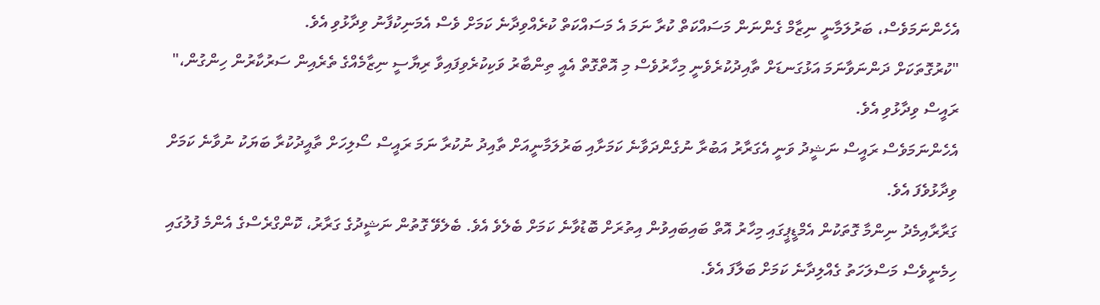އެހެންނަމަވެސް، ބަރުލަމާނީ ނިޒާމް ގެންނަން މަސައްކަތް ކުރާ ނަމަ އެ މަސައްކަތް ކުރެއްވިދާނެ ކަމަށް ވެސް އެމަނިކުފާނު ވިދާޅުވި އެވެ.
"ކުރުގޮތަކަށް ދަންނަވާނަމަ އަޅުގަނޑަށް ތާއިދުކުރެވެނީ މިހާރުވެސް މި އޮތްގޮތް އެއީ ތިންބާރު ވަކިކުރެވިފައިވާ ރިޔާސީ ނިޒާމެއްގެ ތެރެއިން ސަރުކާރުން ހިންގުން،" ރައީސް ވިދާޅުވި އެވެ.
އެހެންނަމަވެސް ރައީސް ނަޝީދު ވަނީ އެގަރާރު އަބުރާ ނުގެންދަވާނެ ކަމަށާއި ބަރުލަމާނީއަށް ތާއިދު ނުކުރާ ނަމަ ރައީސް ސޯލިހަށް ތާއީދުކުރާ ބަޔަކު ނުވާނެ ކަމަށް ވިދާޅުވެފަ އެވެ.
ގަރާރާއިމެދު ނިންމާ ގޮތަކުން އެމްޑީޕީގައި މިހާރު އޮތް ބައިބައިވުން އިތުރަށް ބޮޑުވާނެ ކަމަށް ބެލެވެ އެވެ. ބެލެވޭ ގޮތުން ނަޝީދުގެ ގަރާރު، ކޮންގްރެސްގެ އެންމެ ފުލުގައި ހިމެނީވެސް މަސްލަހަތު ގެއްލިދާނެ ކަމަށް ބަލާފަ އެވެ.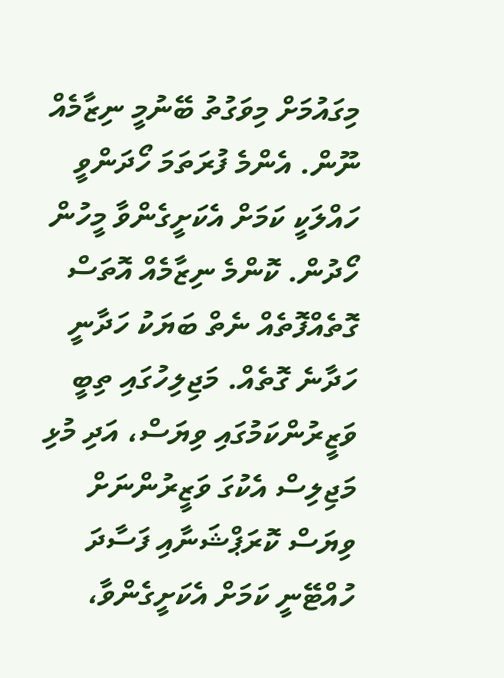މިގައުމަށް މިވަގުތު ބޭނުމީ ނިޒާމެއް ނޫން. އެންމެ ފުރަތަމަ ހޯދަންވީ ހައްލަކީ ކަމަށް އެކަށީގެންވާ މީހުން ހޯދުން. ކޮންމެ ނިޒާމެއް އޮތަސް ގޮތެއްފޮތެއް ނެތް ބަޔަކު ހަދާނީ ހަދާނެ ގޮތެއް. މަޖިލިހުގައި ތިބީ ވަޒީރުންކަމުގައި ވިޔަސް، އަދި މުޅި މަޖިލިސް އެކުގަ ވަޒީރުންނަށް ވިޔަސް ކޮރަޕްޝަނާއި ފަސާދަ ހުއްޓޭނީ ކަމަށް އެކަށީގެންވާ،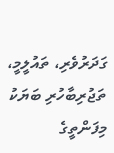ގަދަރުވެރި، ތައުލީމީ، ތަޖުރިބާހުރި ބަޔަކު މިފަންތީގެ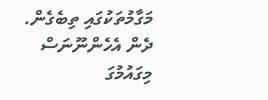މަގާމުތަކުގައި ތިބެގެން. ދެން އެހެންނޫނަސް މިގައުމުގަ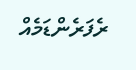ރެފަރެންޑަމެއް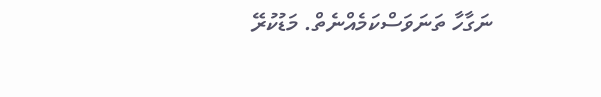ނަގާހާ ތަނަވަސްކަމެއްނެތް. މަޑުކުރޭ